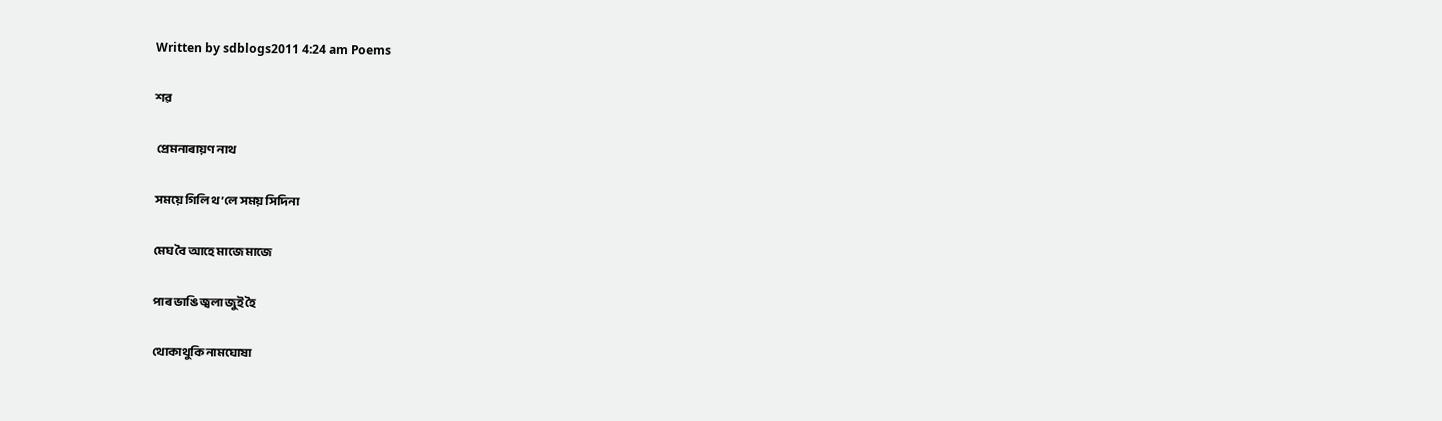Written by sdblogs2011 4:24 am Poems

শৱ

 প্ৰেমনাৰায়ণ নাথ

সময়ে গিলি থ’লে সময় সিদিনা

মেঘ বৈ আহে মাজে মাজে

পাৰ ভাঙি জ্বলা জুই হৈ

থোকাথুকি নামঘোষা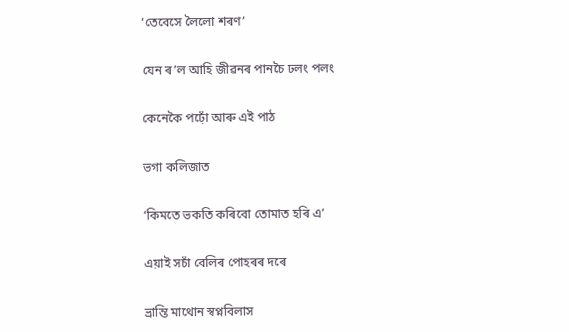‘তেবেসে লৈলো শৰণ’

যেন ৰ’ল আহি জীৱনৰ পানচৈ ঢলং পলং

কেনেকৈ পঢ়োঁ আৰু এই পাঠ

ভগা কলিজাত

‘কিমতে ভকতি কৰিবো তোমাত হৰি এ’

এয়াই সচাঁ বেলিৰ পোহৰৰ দৰে

ভ্ৰান্তি মাথোন স্বপ্নবিলাস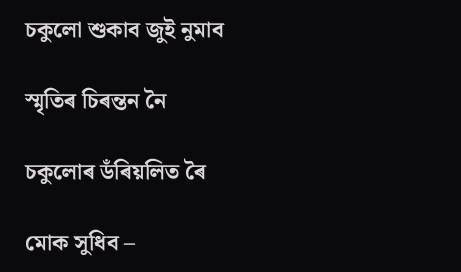চকুলো শুকাব জুই নুমাব

স্মৃতিৰ চিৰন্তন নৈ

চকুলোৰ ডঁৰিয়লিত ৰৈ

মোক সুধিব –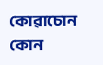কোৱাচোন কোন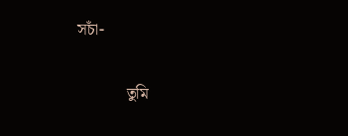সচাঁ-

            তুমি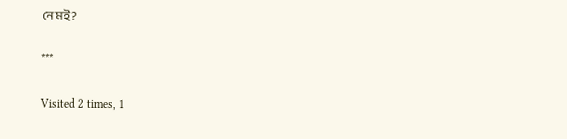নে মই?

***

Visited 2 times, 1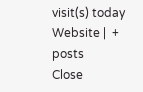visit(s) today
Website |  + posts
Close